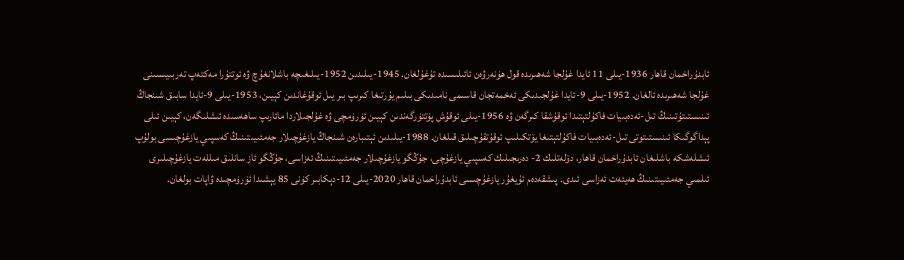ئابدۇراخمان قاھار 1936-يىلى 11 ئايدا غۇلجا شەھىرىدە قول ھۈنەرۋەن ئائىلىسىدە تۇغۇلغان. 1945-يىلىدىن 1952-يىلىغىچە باشلانغۇچ ۋە ئوتتۇرا مەكتەپ تەربىيىسىنى غۇلجا شەھىرىدە ئالغان. 1952-يىلى 9-ئايدا غۇلجىدىكى ئەخمەتجان قاسىمى نامىدىكى بىلىم يۇرتىغا كىرىپ بىر يىل ئوقۇغاندىن كېيىن، 1953-يىلى 9-ئايدا سابىق شىنجاڭ ئىنىستىتۇتىنىڭ تىل-ئەدەبىيات فاكۇلتېتىدا ئوقۇشقا كىرگەن ۋە 1956-يىلى ئوقۇش پۈتتۈرگەندىن كېيىن ئۈرۈمچى ۋە غۇلجىلاردا مائارىپ ساھەسىدە ئىشلىگەن، كېيىن ئىلى پېداگوگىكا ئىنىستىتوتى تىل-ئەدەبىيات فاكۇلتېتىغا يۆتكىلىپ ئوقۇتقۇچىلىق قىلغان. 1988-يىلىدىن ئېتىبارەن شىنجاڭ يازغۇچىلار جەمئىيىتىنىڭ كەسپىي يازغۇچىسى بولۇپ ئىشلەشكە باشلىغان ئابدۇراخمان قاھار، دۆلەتلىك 2- دەرىجىلىك كەسپىي يازغۇچى، جۇڭگو يازغۇچىلار جەمئىيىتىنىڭ ئەزاسى، جۇڭگو ئاز سانلىق مىللەت يازغۇچىلىرى ئىلمىي جەمئىيىتىنىڭ ھەيئەت ئەزاسى ئىدى. پىشقەدەم ئۇيغۇر يازغۇچىسى ئابدۇراخمان قاھار 2020-يىلى 12-دېكابىر كۈنى 85 يېشىدا ئۈرۈمچىدە ۋاپات بولغان.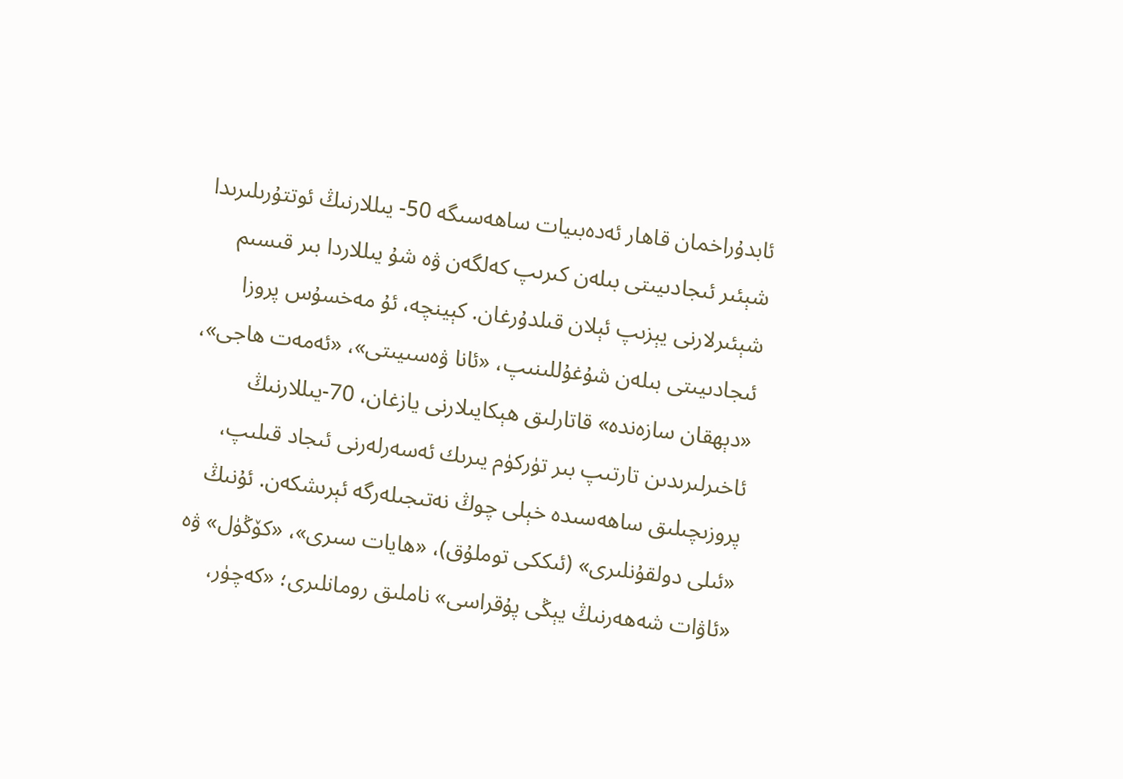ئابدۇراخمان قاھار ئەدەبىيات ساھەسىگە 50- يىللارنىڭ ئوتتۇرىلىرىدا شېئىر ئىجادىيىتى بىلەن كىرىپ كەلگەن ۋە شۇ يىللاردا بىر قىسىم شېئىرلارنى يېزىپ ئېلان قىلدۇرغان. كېينچە، ئۇ مەخسۇس پروزا ئىجادىيىتى بىلەن شۇغۇللىنىپ، «ئانا ۋەسىيىتى»، «ئەمەت ھاجى»، «دېھقان سازەندە» قاتارلىق ھېكايىلارنى يازغان، 70-يىللارنىڭ ئاخىرلىرىدىن تارتىپ بىر تۈركۈم يىرىك ئەسەرلەرنى ئىجاد قىلىپ، پروزىچىلىق ساھەسىدە خېلى چوڭ نەتىجىلەرگە ئېرىشكەن. ئۇنىڭ «ئىلى دولقۇنلىرى» (ئىككى توملۇق)، «ھايات سىرى»، «كۆڭۈل» ۋە «ئاۋات شەھەرنىڭ يېڭى پۇقراسى» ناملىق رومانلىرى؛ «كەچۈر،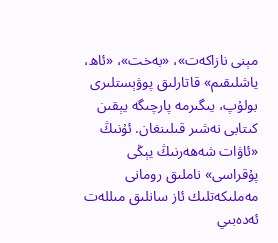مېنى نازاكەت»، «بەخت»، «ئاھ، ياشلىقىم» قاتارلىق پوۋېستلىرى بولۇپ، يىگىرمە پارچىگە يېقىن كىتابى نەشىر قىلىنغان. ئۇنىڭ «ئاۋات شەھەرنىڭ يېڭى پۇقراسى» ناملىق رومانى مەملىكەتلىك ئاز سانلىق مىللەت ئەدەبىي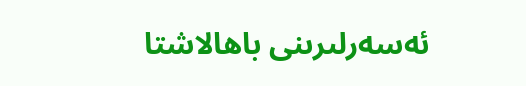ئەسەرلىرىنى باھالاشتا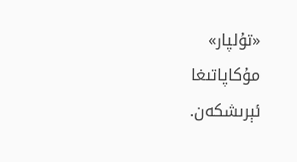«تۇلپار» مۇكاپاتىغا ئېرىشكەن.